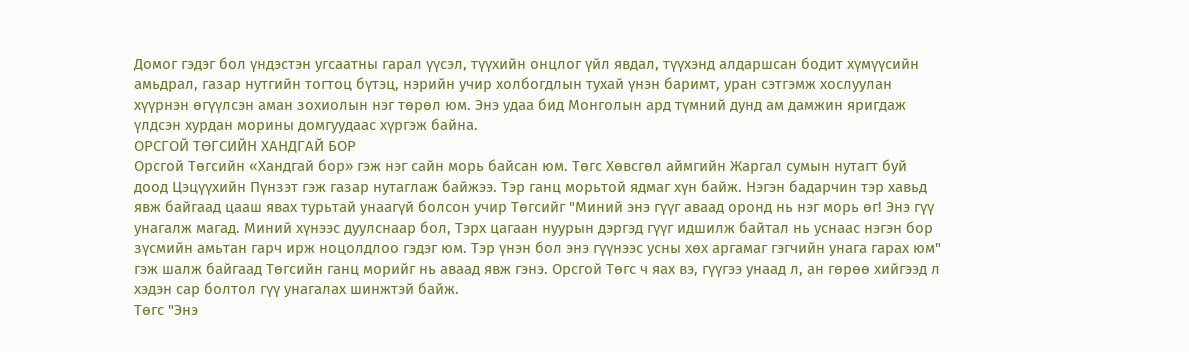Домог гэдэг бол үндэстэн угсаатны гарал үүсэл, түүхийн онцлог үйл явдал, түүхэнд алдаршсан бодит хүмүүсийн амьдрал, газар нутгийн тогтоц бүтэц, нэрийн учир холбогдлын тухай үнэн баримт, уран сэтгэмж хослуулан хүүрнэн өгүүлсэн аман зохиолын нэг төрөл юм. Энэ удаа бид Монголын ард түмний дунд ам дамжин яригдаж үлдсэн хурдан морины домгуудаас хүргэж байна.
ОРСГОЙ ТӨГСИЙН ХАНДГАЙ БОР
Орсгой Төгсийн «Хандгай бор» гэж нэг сайн морь байсан юм. Төгс Хөвсгөл аймгийн Жаргал сумын нутагт буй доод Цэцүүхийн Пүнзэт гэж газар нутаглаж байжээ. Тэр ганц морьтой ядмаг хүн байж. Нэгэн бадарчин тэр хавьд явж байгаад цааш явах турьтай унаагүй болсон учир Төгсийг "Миний энэ гүүг аваад оронд нь нэг морь өг! Энэ гүү унагалж магад. Миний хүнээс дуулснаар бол, Тэрх цагаан нуурын дэргэд гүүг идшилж байтал нь уснаас нэгэн бор зүсмийн амьтан гарч ирж ноцолдлоо гэдэг юм. Тэр үнэн бол энэ гүүнээс усны хөх аргамаг гэгчийн унага гарах юм" гэж шалж байгаад Төгсийн ганц морийг нь аваад явж гэнэ. Орсгой Төгс ч яах вэ, гүүгээ унаад л, ан гөрөө хийгээд л хэдэн сар болтол гүү унагалах шинжтэй байж.
Төгс "Энэ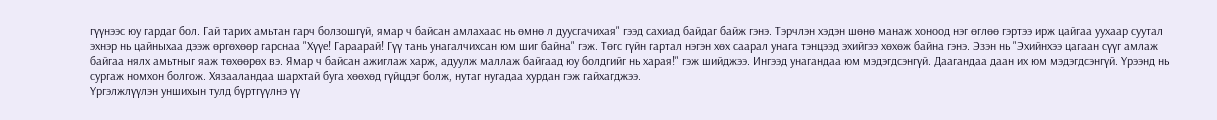гүүнээс юу гардаг бол. Гай тарих амьтан гарч болзошгүй, ямар ч байсан амлахаас нь өмнө л дуусгачихая" гээд сахиад байдаг байж гэнэ. Тэрчлэн хэдэн шөнө манаж хоноод нэг өглөө гэртээ ирж цайгаа уухаар суутал эхнэр нь цайныхаа дээж өргөхөөр гарснаа "Хүүе! Гараарай! Гүү тань унагалчихсан юм шиг байна" гэж. Төгс гүйн гартал нэгэн хөх саарал унага тэнцээд эхийгээ хөхөж байна гэнэ. Эзэн нь "Эхийнхээ цагаан сүүг амлаж байгаа нялх амьтныг яаж төхөөрөх вэ. Ямар ч байсан ажиглаж харж, адуулж маллаж байгаад юу болдгийг нь харая!" гэж шийджээ. Ингээд унагандаа юм мэдэгдсэнгүй. Даагандаа даан их юм мэдэгдсэнгүй. Үрээнд нь сургаж номхон болгож. Хязааландаа шархтай буга хөөхөд гүйцдэг болж, нутаг нугадаа хурдан гэж гайхагджээ.
Үргэлжлүүлэн уншихын тулд бүртгүүлнэ үү